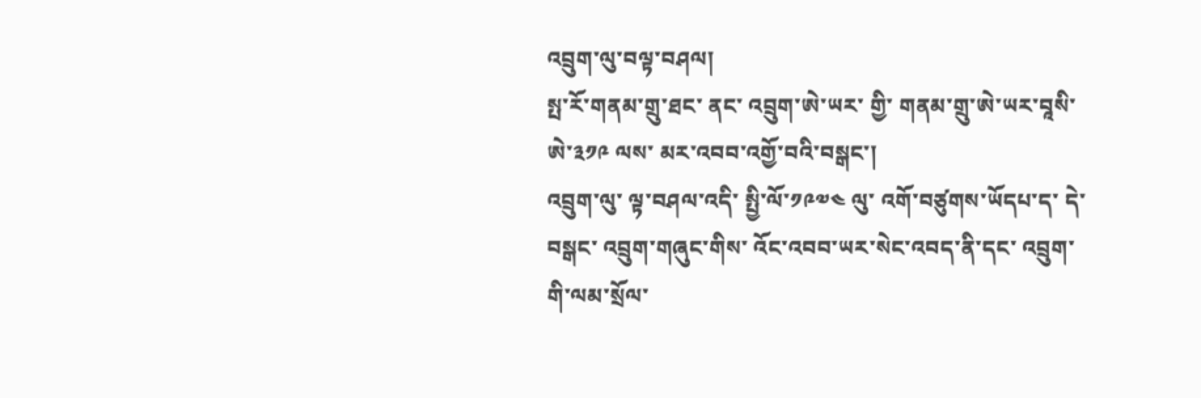འབྲུག་ལུ་བལྟ་བཤལ།
སྤ་རོ་གནམ་གྲུ་ཐང་ ནང་ འབྲུག་ཨེ་ཡར་ གྱི་ གནམ་གྲུ་ཨེ་ཡར་བཱསི་ཨེ་༣༡༩ ལས་ མར་འབབ་འགྱོ་བའི་བསྒང་།
འབྲུག་ལུ་ ལྟ་བཤལ་འདི་ སྤྱི་ལོ་༡༩༧༤ ལུ་ འགོ་བཙུགས་ཡོདཔ་ད་ དེ་བསྒང་ འབྲུག་གཞུང་གིས་ འོང་འབབ་ཡར་སེང་འབད་ནི་དང་ འབྲུག་གི་ལམ་སྲོལ་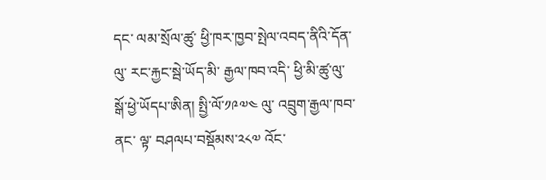དང་ ལམ་སྲོལ་ཚུ་ ཕྱི་ཁར་ཁྱབ་སྤེལ་འབད་ནིའི་དོན་ལུ་ རང་རྐྱང་སྦེ་ཡོད་མི་ རྒྱལ་ཁབ་འདི་ ཕྱི་མི་ཚུ་ལུ་ སྒོ་ཕྱེ་ཡོདཔ་ཨིན། སྤྱི་ལོ་༡༩༧༤ ལུ་ འབྲུག་རྒྱལ་ཁབ་ནང་ ལྟ་ བཤལཔ་བསྡོམས་༢༨༧ འོང་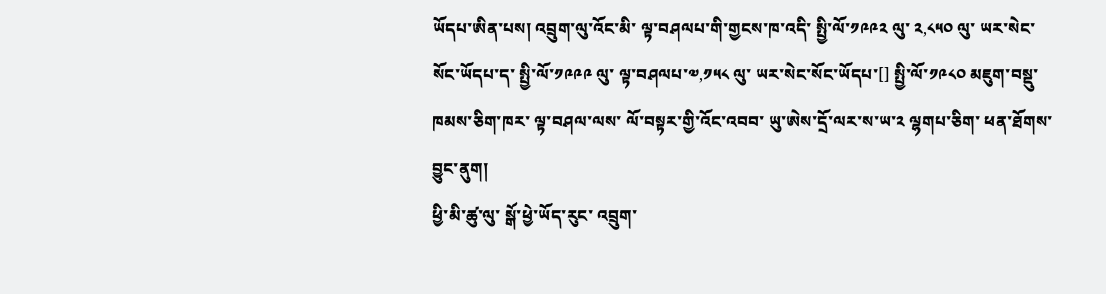ཡོདཔ་ཨིན་པས། འབྲུག་ལུ་འོང་མི་ ལྟ་བཤལཔ་གི་གྱངས་ཁ་འདི་ སྤྱི་ལོ་༡༩༩༢ ལུ་ ༢,༨༥༠ ལུ་ ཡར་སེང་སོང་ཡོདཔ་ད་ སྤྱི་ལོ་༡༩༩༩ ལུ་ ལྟ་བཤལཔ་༧,༡༥༨ ལུ་ ཡར་སེང་སོང་ཡོདཔ་[] སྤྱི་ལོ་༡༩༨༠ མཇུག་བསྡུ་ཁམས་ཅིག་ཁར་ ལྟ་བཤལ་ལས་ ལོ་བསྟར་གྱི་འོང་འབབ་ ཡུ་ཨེས་དྲོ་ལར་ས་ཡ་༢ ལྷགཔ་ཅིག་ ཕན་ཐོགས་བྱུང་ནུག།
ཕྱི་མི་ཚུ་ལུ་ སྒོ་ཕྱེ་ཡོད་རུང་ འབྲུག་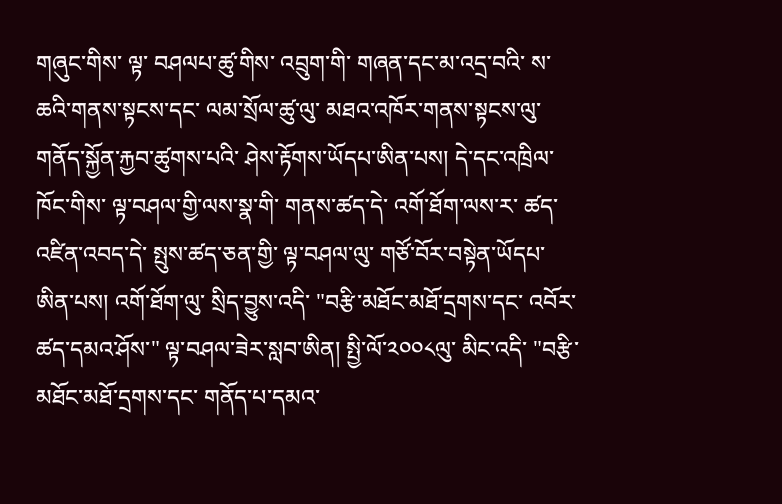གཞུང་གིས་ ལྟ་ བཤལཔ་ཚུ་གིས་ འབྲུག་གི་ གཞན་དང་མ་འདྲ་བའི་ ས་ཆའི་གནས་སྟངས་དང་ ལམ་སྲོལ་ཚུ་ལུ་ མཐའ་འཁོར་གནས་སྟངས་ལུ་ གནོད་སྐྱོན་རྐྱབ་ཚུགས་པའི་ ཤེས་རྟོགས་ཡོདཔ་ཨིན་པས། དེ་དང་འཁྲིལ་ ཁོང་གིས་ ལྟ་བཤལ་གྱི་ལས་སྣ་གི་ གནས་ཚད་དེ་ འགོ་ཐོག་ལས་ར་ ཚད་འཛིན་འབད་དེ་ སྤུས་ཚད་ཅན་གྱི་ ལྟ་བཤལ་ལུ་ གཙོ་བོར་བསྟེན་ཡོདཔ་ཨིན་པས། འགོ་ཐོག་ལུ་ སྲིད་བྱུས་འདི་ "བརྩི་མཐོང་མཐོ་དྲགས་དང་ འབོར་ཚད་དམའ་ཤོས་" ལྟ་བཤལ་ཟེར་སླབ་ཨིན། སྤྱི་ལོ་༢༠༠༨ལུ་ མིང་འདི་ "བརྩི་མཐོང་མཐོ་དྲགས་དང་ གནོད་པ་དམའ་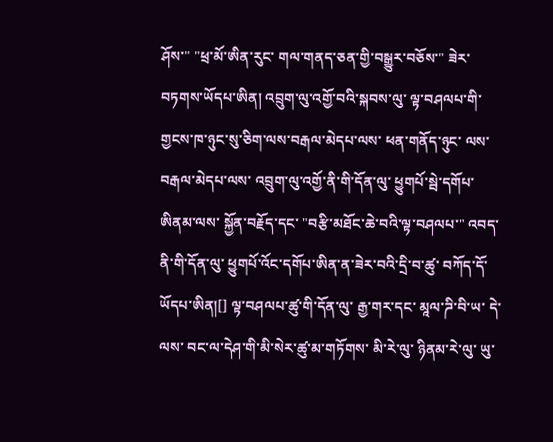ཤོས་" "ཕྲ་མོ་ཨིན་རུང་ གལ་གནད་ཅན་གྱི་བསྒྱུར་བཅོས་" ཟེར་བཏགས་ཡོདཔ་ཨིན། འབྲུག་ལུ་འགྱོ་བའི་སྐབས་ལུ་ ལྟ་བཤལཔ་གི་གྱངས་ཁ་ཉུང་སུ་ཅིག་ལས་བརྒལ་མེདཔ་ལས་ ཕན་གནོད་ཉུང་ ལས་བརྒལ་མེདཔ་ལས་ འབྲུག་ལུ་འགྱོ་ནི་གི་དོན་ལུ་ ཕྱུགཔོ་སྦེ་དགོཔ་ཨིནམ་ལས་ སྐྱོན་བརྗོད་དང་ "བརྩི་མཐོང་ཆེ་བའི་ལྟ་བཤལཔ་" འབད་ནི་གི་དོན་ལུ་ ཕྱུགཔོ་འོང་དགོཔ་ཨིན་ན་ཟེར་བའི་དྲི་བ་ཚུ་ བཀོད་དོ་ཡོདཔ་ཨིན།[] ལྟ་བཤལཔ་ཚུ་གི་དོན་ལུ་ རྒྱ་གར་དང་ མཱལ་ཌི་བི་ཡ་ དེ་ལས་ བང་ལ་དེཤ་གི་མི་སེར་ཚུ་མ་གཏོགས་ མི་རེ་ལུ་ ཉིནམ་རེ་ལུ་ ཡུ་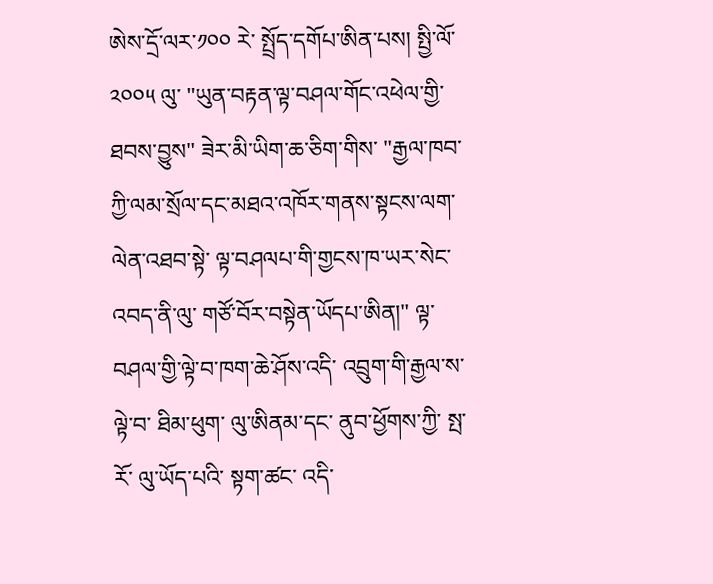ཨེས་དྲོ་ལར་༡༠༠ རེ་ སྤྲོད་དགོཔ་ཨིན་པས། སྤྱི་ལོ་༢༠༠༥ ལུ་ "ཡུན་བརྟན་ལྟ་བཤལ་གོང་འཕེལ་གྱི་ཐབས་བྱུས" ཟེར་མི་ཡིག་ཆ་ཅིག་གིས་ "རྒྱལ་ཁབ་ཀྱི་ལམ་སྲོལ་དང་མཐའ་འཁོར་གནས་སྟངས་ལག་ལེན་འཐབ་སྟེ་ ལྟ་བཤལཔ་གི་གྱངས་ཁ་ཡར་སེང་འབད་ནི་ལུ་ གཙོ་བོར་བསྟེན་ཡོདཔ་ཨིན།" ལྟ་བཤལ་གྱི་ལྟེ་བ་ཁག་ཆེ་ཤོས་འདི་ འབྲུག་གི་རྒྱལ་ས་ལྟེ་བ་ ཐིམ་ཕུག་ ལུ་ཨིནམ་དང་ ནུབ་ཕྱོགས་ཀྱི་ སྤ་རོ་ ལུ་ཡོད་པའི་ སྟག་ཚང་ འདི་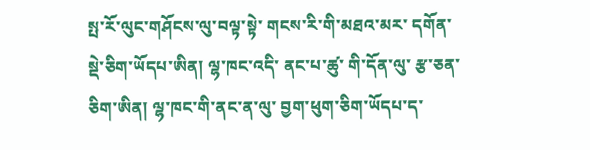སྤ་རོ་ལུང་གཤོངས་ལུ་བལྟ་སྟེ་ གངས་རི་གི་མཐའ་མར་ དགོན་སྡེ་ཅིག་ཡོདཔ་ཨིན། ལྷ་ཁང་འདི་ ནང་པ་ཚུ་ གི་དོན་ལུ་ རྩ་ཅན་ཅིག་ཨིན། ལྷ་ཁང་གི་ནང་ན་ལུ་ བྱག་ཕུག་ཅིག་ཡོདཔ་ད་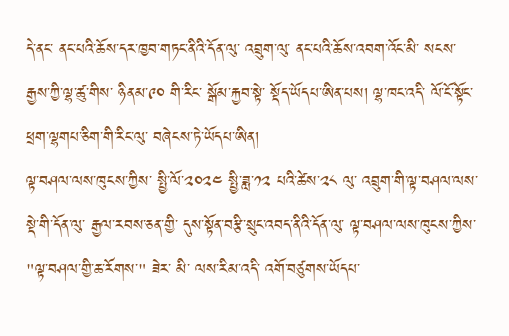དེ་ནང་ ནང་པའི་ཆོས་དར་ཁྱབ་གཏང་ནིའི་དོན་ལུ་ འབྲུག་ལུ་ ནང་པའི་ཆོས་འབག་འོང་མི་ སངས་རྒྱས་ཀྱི་ལྷ་ཚུ་གིས་ ཉིནམ་༩༠ གི་རིང་ སྒོམ་རྐྱབ་སྟེ་ སྡོད་ཡོདཔ་ཨིན་པས། ལྷ་ཁང་འདི་ ལོ་ངོ་སྟོང་ཕྲག་ལྷགཔ་ཅིག་གི་རིང་ལུ་ བཞེངས་ཏེ་ཡོདཔ་ཨིན།
ལྟ་བཤལ་ལས་ཁུངས་ཀྱིས་ སྤྱི་ལོ་༢༠༢༤ སྤྱི་ཟླ་༡༢ པའི་ཚེས་༢༨ ལུ་ འབྲུག་གི་ལྟ་བཤལ་ལས་སྡེ་གི་དོན་ལུ་ རྒྱལ་རབས་ཅན་གྱི་ དུས་སྟོན་བརྩི་སྲུང་འབད་ནིའི་དོན་ལུ་ ལྟ་བཤལ་ལས་ཁུངས་ཀྱིས་ "ལྟ་བཤལ་གྱི་ཆ་རོགས་" ཟེར་ མི་ ལས་རིམ་འདི་ འགོ་བཙུགས་ཡོདཔ་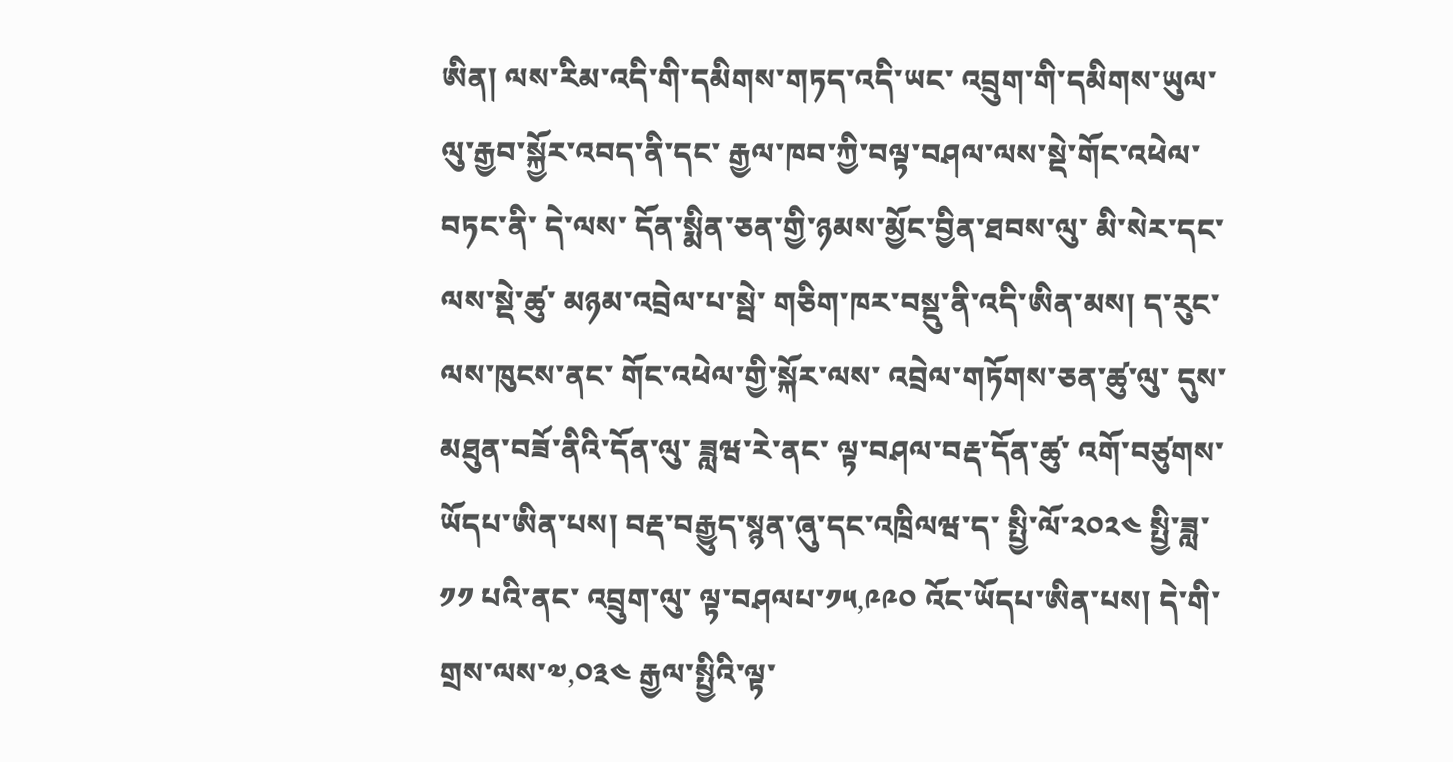ཨིན། ལས་རིམ་འདི་གི་དམིགས་གཏད་འདི་ཡང་ འབྲུག་གི་དམིགས་ཡུལ་ལུ་རྒྱབ་སྐྱོར་འབད་ནི་དང་ རྒྱལ་ཁབ་ཀྱི་བལྟ་བཤལ་ལས་སྡེ་གོང་འཕེལ་བཏང་ནི་ དེ་ལས་ དོན་སྨིན་ཅན་གྱི་ཉམས་མྱོང་བྱིན་ཐབས་ལུ་ མི་སེར་དང་ལས་སྡེ་ཚུ་ མཉམ་འབྲེལ་པ་སྦེ་ གཅིག་ཁར་བསྡུ་ནི་འདི་ཨིན་མས། ད་རུང་ ལས་ཁུངས་ནང་ གོང་འཕེལ་གྱི་སྐོར་ལས་ འབྲེལ་གཏོགས་ཅན་ཚུ་ལུ་ དུས་མཐུན་བཟོ་ནིའི་དོན་ལུ་ ཟླཝ་རེ་ནང་ ལྟ་བཤལ་བརྡ་དོན་ཚུ་ འགོ་བཙུགས་ཡོདཔ་ཨིན་པས། བརྡ་བརྒྱུད་སྙན་ཞུ་དང་འཁྲིལཝ་ད་ སྤྱི་ལོ་༢༠༢༤ སྤྱི་ཟླ་༡༡ པའི་ནང་ འབྲུག་ལུ་ ལྟ་བཤལཔ་༡༥,༩༩༠ འོང་ཡོདཔ་ཨིན་པས། དེ་གི་གྲས་ལས་༧,༠༣༤ རྒྱལ་སྤྱིའི་ལྟ་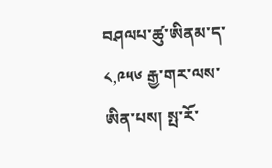བཤལཔ་ཚུ་ཨིནམ་ད་༨,༩༥༦ རྒྱ་གར་ལས་ཨིན་པས། སྤ་རོ་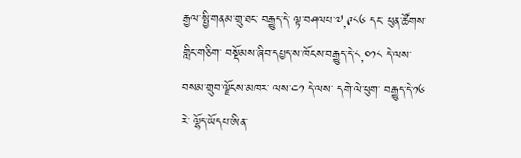རྒྱལ་སྤྱི་གནམ་གྲུ་ཐང་ བརྒྱུད་དེ་ ལྟ་བཤལཔ་༧,༩༨༦ དང་ ཕུན་ཚོགས་གླིང་གཅིག་ བསྡོམས་ཞིབ་དཔྱད་ས་ཁོངས་བརྒྱུད་དེ་༨,༠༡༨ དེ་ལས་ བསམ་གྲུབ་ལྗོངས་མཁར་ ལས་༤༡ དེ་ལས་ དགེ་ལེ་ཕུག་ བརྒྱུད་དེ་༡༦ རེ་ ལྷོད་ཡོདཔ་ཨིན་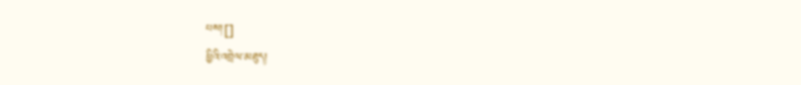པས།[]
ཕྱིའི་འབྲེལ་མཐུད།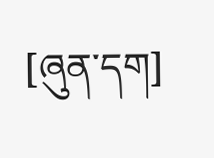[ཞུན་དག]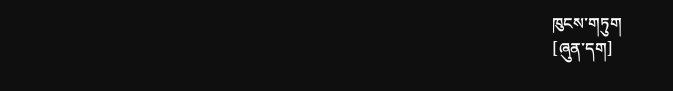ཁུངས་གཏུག
[ཞུན་དག]